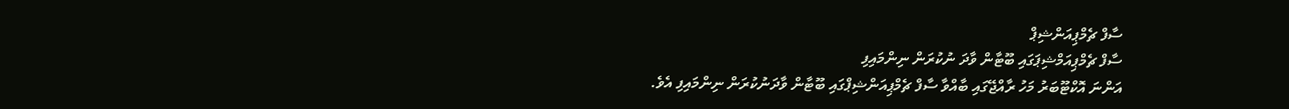ސާފް ޗެމްޕިއަންޝިޕް
ސާފް ޗެމްޕިއަމްޝިޕަގައި ބޫޓާން ވާދަ ނުކުރަން ނިންމައިފި
އަންނަ އޮކްޓޫބަރު މަހު ރާއްޖޭގައި ބާއްވާ ސާފް ޗެމްޕިއަންޝިޕްގައި ބޫޓާން ވާދަނުކުރަން ނިންމައިފި އެވެ.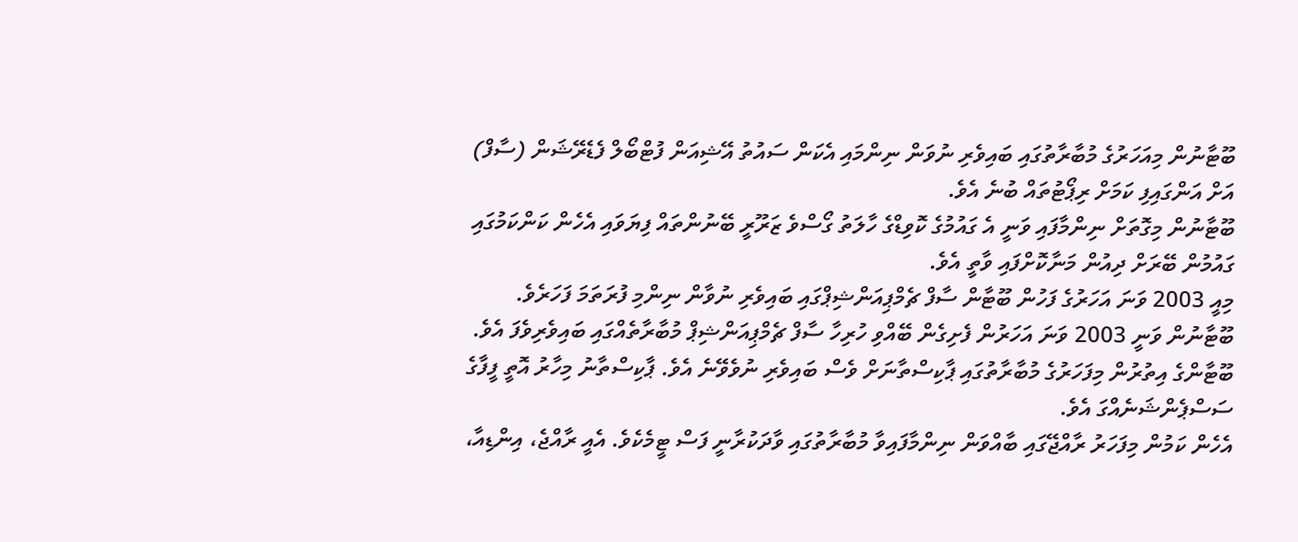ބޫޓާނުން މިއަހަރުގެ މުބާރާތުގައި ބައިވެރި ނުވަން ނިންމައި އެކަން ސައުތު އޭޝިއަން ފުޓްބޯލް ފެޑެރޭޝަން (ސާފް) އަށް އަންގައިފި ކަމަށް ރިޕޯޓުތައް ބުނެ އެވެ.
ބޫޓާނުން މިގޮތަށް ނިންމާފައި ވަނީ އެ ގައުމުގެ ކޮވިޑްގެ ހާލަތު ގޯސްވެ ޒަރޫރީ ބޭނުންތައް ފިޔަވައި އެހެން ކަންކަމުގައި ގައުމުން ބޭރަށް ދިއުން މަނާކޮށްފައި ވާތީ އެވެ.
މިއީ 2003 ވަނަ އަހަރުގެ ފަހުން ބޫޓާން ސާފް ޗެމްޕިއަންޝިޕްގައި ބައިވެރި ނުވާން ނިންމި ފުރަތަމަ ފަހަރެވެ. ބޫޓާނުން ވަނީ 2003 ވަނަ އަހަރުން ފެށިގެން ބޭއްވި ހުރިހާ ސާފް ޗެމްޕިއަންޝިޕް މުބާރާތެއްގައި ބައިވެރިވެފަ އެވެ.
ބޫޓާންގެ އިތުރުން މިފަހަރުގެ މުބާރާތުގައި ޕާކިސްތާނަށް ވެސް ބައިވެރި ނުވެވޭނެ އެވެ. ޕާކިސްތާނު މިހާރު އޮތީ ފީފާގެ ސަސްޕެންޝަނެއްގަ އެވެ.
އެހެން ކަމުން މިފަހަރު ރާއްޖޭގައި ބާއްވަން ނިންމާފައިވާ މުބާރާތުގައި ވާދަކުރާނީ ފަސް ޓީމެކެވެ. އެއީ ރާއްޖެ، އިންޑިއާ،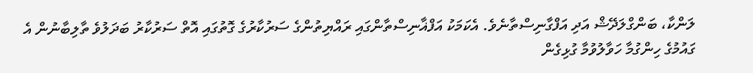ލަންކާ، ބަންގްލަދޭޝް އަދި އަފްގާނިސްތާނެވެ. އެކަމަކު އަފްޣާނިސްތާންގައި ރައްޔިތުންގެ ސަރުކާރުގެ ގޮތުގައި އޮތް ސަރުކާރު ބަދަލުވެ ތާލިބާނުން އެ ގައުމުގެ ހިންގުމާ ހަވާލުވުމާ ގުޅިގެން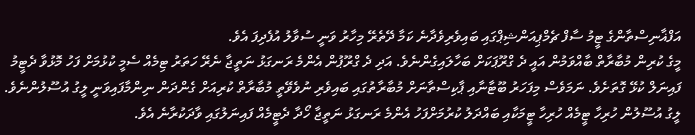އަފްޣާނިސްތާންގެ ޓީމު ސާފް ޗެމްޕިއަންޝިޕްގައި ބައިވެރިވެދާނެ ކަމާ ދޭތެރޭ މިހާރު ވަނީ ސުވާލު އުފެދިފަ އެވެ.
މީގެ ކުރިން މުބާރާތް ބާއްވަމުން އައީ ދެ ގްރޫޕަކަށް ބަހާލައިގެންނެވެ. އަދި ދެ ގްރޫޕުން އެންމެ ރަނގަޅު ނަތީޖާ ނެރޭ ހަތަރު ޓިމެއް ސެމީ ކުޅުމަށް ފަހު މޮޅުވާ ދެޓީމު ފައިނަލް ކުޅޭ ގޮތަށެވެ. ނަމަވެސް މިފަހަރު ބޫޓާނާއި ޕާކިސްތާނަށް މުބާރާތުގައި ބައިވެރި ނުވެވޭތީ މުބާރާތް ކުރިއަށް ގެންދަން ނިންމާފައިވަނީ ލީގު އުސޫލުންނެވެ. ލީގު އުސޫލުން ހުރިހާ ޓީމެއް ހުރިހާ ޓީމަކާއި ބައްދަލު ކުރުމަށްފަހު އެންމެ ރަނގަޅު ނަތީޖާ ހޯދާ ދެޓީމެއް ފައިނަލުގައި ވާދަކުރާނެ އެވެ.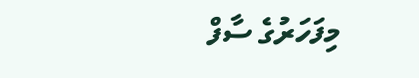މިފަހަރުގެ ސާފް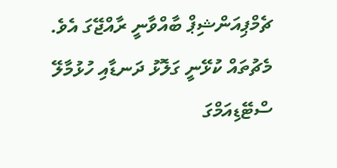ޗެމްޕިއަންޝިޕް ބާއްވާނީ ރާއްޖޭގަ އެވެ. މެޗުތައް ކުޅޭނީ ގަލޮޅު ދަނޑާއި ހުޅުމާލޭ ސްޓޭޑިއަމްގަ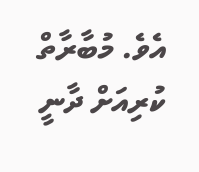އެވެ. މުބާރާތް ކުރިއަށް ދާނީ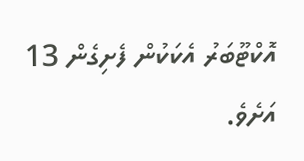އޮކްޓޫބަރު އެކަކުން ފެށިގެން 13 އަށެވެ.